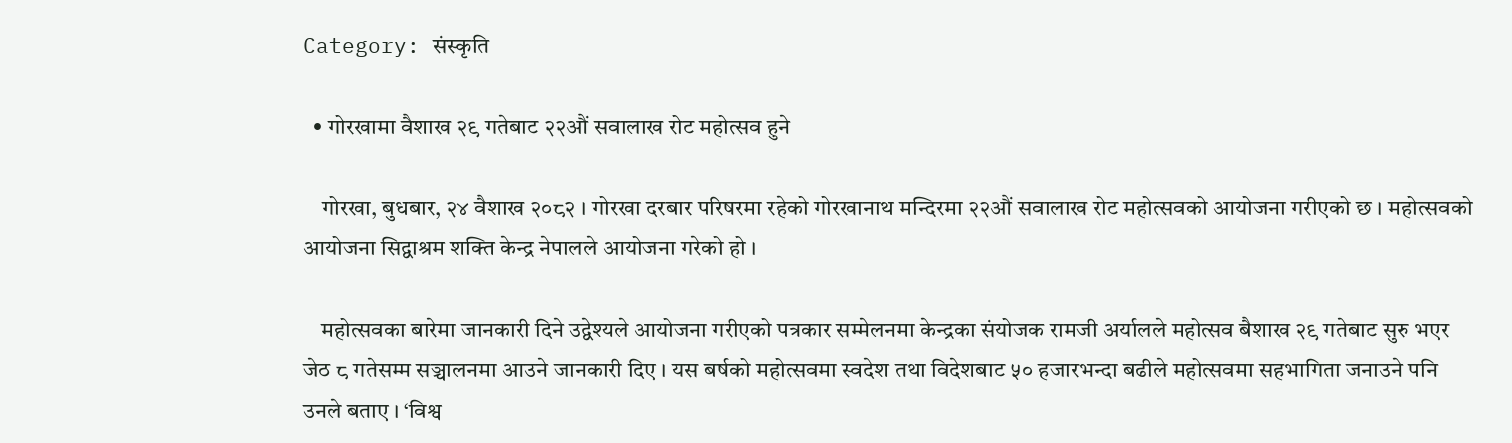Category: संस्कृति

  • गोरखामा वैशाख २९ गतेबाट २२औं सवालाख रोट महोत्सव हुने

    गोरखा, बुधबार, २४ वैशाख २०८२ । गोरखा दरबार परिषरमा रहेको गोरखानाथ मन्दिरमा २२औं सवालाख रोट महोत्सवको आयोजना गरीएको छ । महोत्सवको आयोजना सिद्वाश्रम शक्ति केन्द्र नेपालले आयोजना गरेको हो ।

    महोत्सवका बारेमा जानकारी दिने उद्वेश्यले आयोजना गरीएको पत्रकार सम्मेलनमा केन्द्रका संयोजक रामजी अर्यालले महोत्सव बैशाख २९ गतेबाट सुरु भएर जेठ ८ गतेसम्म सञ्चालनमा आउने जानकारी दिए । यस बर्षको महोत्सवमा स्वदेश तथा विदेशबाट ५० हजारभन्दा बढीले महोत्सवमा सहभागिता जनाउने पनि उनले बताए । ‘विश्व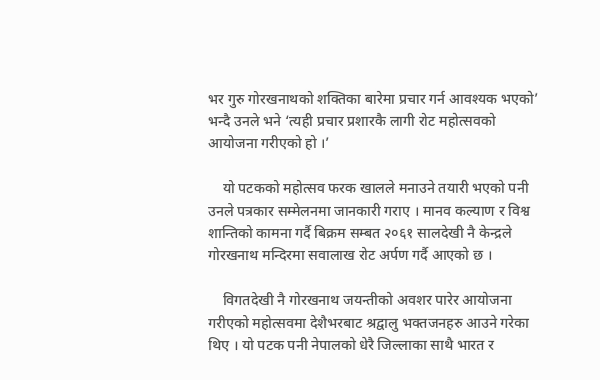भर गुरु गोरखनाथको शक्तिका बारेमा प्रचार गर्न आवश्यक भएको’ भन्दै उनले भने ‘त्यही प्रचार प्रशारकै लागी रोट महोत्सवको आयोजना गरीएको हो ।’

    यो पटकको महोत्सव फरक खालले मनाउने तयारी भएको पनी उनले पत्रकार सम्मेलनमा जानकारी गराए । मानव कल्याण र विश्व शान्तिको कामना गर्दै बिक्रम सम्बत २०६१ सालदेखी नै केन्द्रले गोरखनाथ मन्दिरमा सवालाख रोट अर्पण गर्दै आएको छ ।

    विगतदेखी नै गोरखनाथ जयन्तीको अवशर पारेर आयोजना गरीएको महोत्सवमा देशैभरबाट श्रद्वालु भक्तजनहरु आउने गरेका थिए । यो पटक पनी नेपालको धेरै जिल्लाका साथै भारत र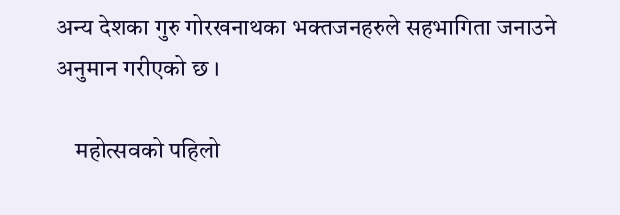अन्य देशका गुरु गोरखनाथका भक्तजनहरुले सहभागिता जनाउने अनुमान गरीएको छ ।

    महोत्सवको पहिलो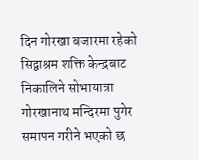दिन गोरखा बजारमा रहेको सिद्वाश्रम शक्ति केन्द्रबाट निकालिने सोभायात्रा गोरखानाथ मन्दिरमा पुगेर समापन गरीने भएको छ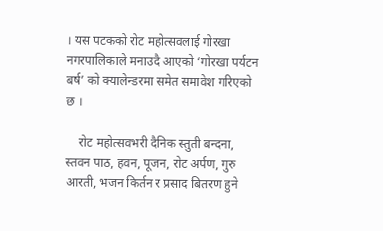। यस पटकको रोट महोत्सवलाई गोरखा नगरपालिकाले मनाउदै आएको ‘गोरखा पर्यटन बर्ष’ को क्यालेन्डरमा समेत समावेश गरिएको छ ।

    रोट महोत्सवभरी दैनिक स्तुती बन्दना, स्तवन पाठ, हवन, पूजन, रोट अर्पण, गुरु आरती, भजन किर्तन र प्रसाद बितरण हुने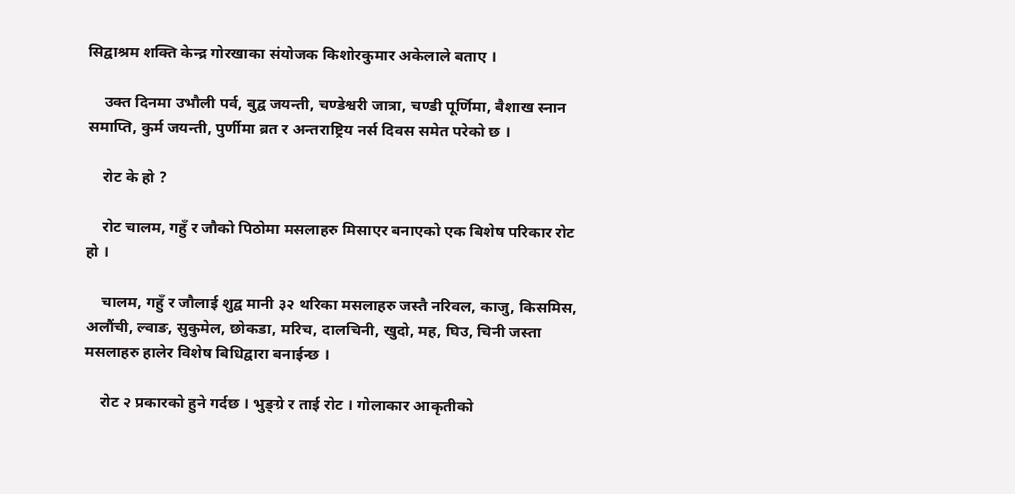सिद्वाश्रम शक्ति केन्द्र गोरखाका संयोजक किशोरकुमार अकेलाले बताए ।

    उक्त दिनमा उभौली पर्व, बुद्व जयन्ती, चण्डेश्वरी जात्रा, चण्डी पूर्णिमा, बैशाख स्नान समाप्ति, कुर्म जयन्ती, पुर्णीमा ब्रत र अन्तराष्ट्रिय नर्स दिवस समेत परेको छ ।

    रोट के हो ?

    रोट चालम, गहुँ र जौको पिठोमा मसलाहरु मिसाएर बनाएको एक बिशेष परिकार रोट हो ।

    चालम, गहुँ र जौलाई शुद्व मानी ३२ थरिका मसलाहरु जस्तै नरिवल, काजु, किसमिस, अलौंची, ल्वाङ, सुकुमेल, छोकडा, मरिच, दालचिनी, खुदो, मह, घिउ, चिनी जस्ता मसलाहरु हालेर विशेष बिधिद्वारा बनाईन्छ ।

    रोट २ प्रकारको हुने गर्दछ । भुङ्ग्रे र ताई रोट । गोलाकार आकृतीको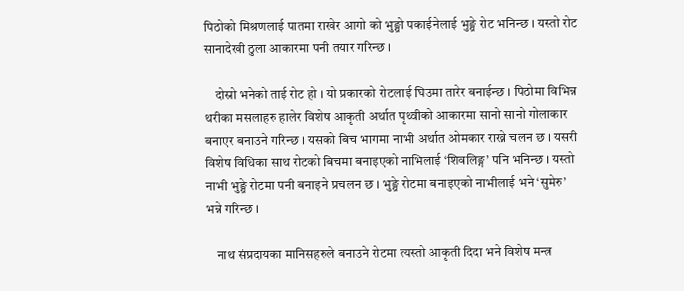पिठोको मिश्रणलाई पातमा राखेर आगो को भुङ्ग्रो पकाईनेलाई भुङ्ग्रे रोट भनिन्छ । यस्तो रोट सानादेखी ठुला आकारमा पनी तयार गरिन्छ ।

    दोस्रो भनेको ताई रोट हो । यो प्रकारको रोटलाई घिउमा तारेर बनाईन्छ । पिठोमा विभिन्न थरीका मसलाहरु हालेर विशेष आकृती अर्थात पृथ्वीको आकारमा सानो सानो गोलाकार बनाएर बनाउने गरिन्छ । यसको बिच भागमा नाभी अर्थात ओमकार राख्ने चलन छ । यसरी विशेष विधिका साथ रोटको बिचमा बनाइएको नाभिलाई ‘शिवलिङ्ग’ पनि भनिन्छ । यस्तो नाभी भुङ्ग्रे रोटमा पनी बनाइने प्रचलन छ । भुङ्ग्रे रोटमा बनाइएको नाभीलाई भने ‘सुमेरु’ भन्ने गरिन्छ ।

    नाथ संप्रदायका मानिसहरुले बनाउने रोटमा त्यस्तो आकृती दिदा भने विशेष मन्त्र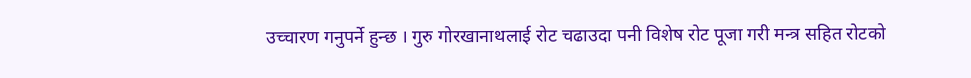उच्चारण गनुपर्ने हुन्छ । गुरु गोरखानाथलाई रोट चढाउदा पनी विशेष रोट पूजा गरी मन्त्र सहित रोटको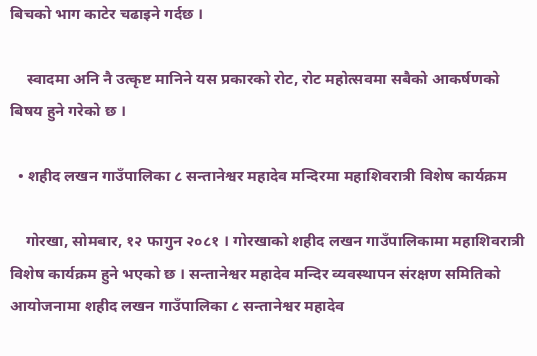बिचको भाग काटेर चढाइने गर्दछ ।

    स्वादमा अनि नै उत्कृष्ट मानिने यस प्रकारको रोट, रोट महोत्सवमा सबैको आकर्षणको बिषय हुने गरेको छ ।

  • शहीद लखन गाउँपालिका ८ सन्तानेश्वर महादेव मन्दिरमा महाशिवरात्री विशेष कार्यक्रम

    गोरखा, सोमबार, १२ फागुन २०८१ । गोरखाको शहीद लखन गाउँपालिकामा महाशिवरात्री विशेष कार्यक्रम हुने भएको छ । सन्तानेश्वर महादेव मन्दिर व्यवस्थापन संरक्षण समितिको आयोजनामा शहीद लखन गाउँपालिका ८ सन्तानेश्वर महादेव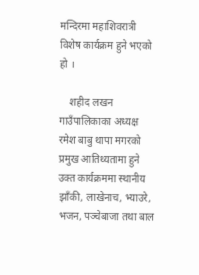मन्दिरमा महाशिवरात्री विशेष कार्यक्रम हुने भएको हो ।

    शहीद लखन गाउँपालिकाका अध्यक्ष रमेश बाबु थापा मगरको प्रमुख आतिथ्यतामा हुने उक्त कार्यक्रममा स्थानीय झाँकी, लाखेनाच, भ्याउरे, भजन, पञ्चेबाजा तथा बाल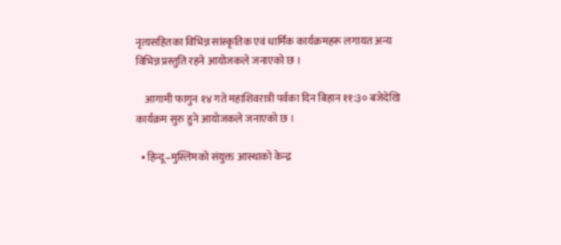नृत्यसहितका विभिन्न सांस्कृतिक एवं धार्मिक कार्यक्रमहरू लगायत अन्य विभिन्न प्रस्तुति रहने आयोजकले जनाएको छ ।

    आगामी फागुन १४ गते महाशिवरात्री पर्वका दिन बिहान ११:३० बजेदेखि कार्यक्रम सुरु हुने आयोजकले जनाएको छ ।

  • हिन्दू–मुस्लिमको संयुक्त आस्थाको केन्द्र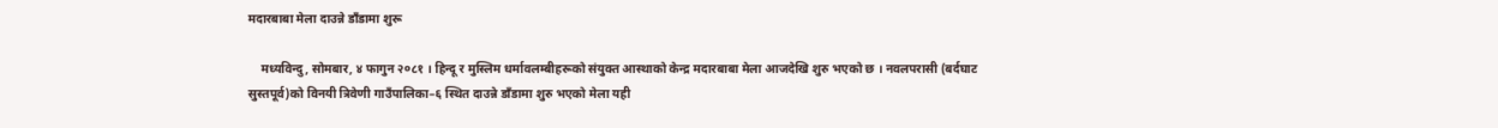मदारबाबा मेला दाउन्ने डाँडामा शुरू

    मध्यविन्दु, सोमबार, ४ फागुन २०८१ । हिन्दू र मुस्लिम धर्मावलम्बीहरूको संयुक्त आस्थाको केन्द्र मदारबाबा मेला आजदेखि शुरु भएको छ । नवलपरासी (बर्दघाट सुस्तपूर्व)को विनयी त्रिवेणी गाउँपालिका–६ स्थित दाउन्ने डाँडामा शुरु भएको मेला यही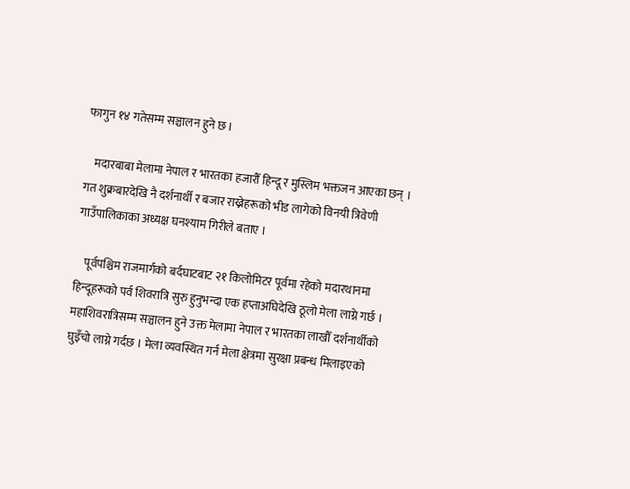फागुन १४ गतेसम्म सञ्चालन हुने छ ।

    मदारबाबा मेलामा नेपाल र भारतका हजारौँ हिन्दू र मुस्लिम भक्तजन आएका छन् । गत शुक्रबारदेखि नै दर्शनार्थी र बजार राख्नेहरूको भीड लागेको विनयी त्रिवेणी गाउँपालिकाका अध्यक्ष घनश्याम गिरीले बताए ।

    पूर्वपश्चिम राजमार्गको बर्दघाटबाट २१ किलोमिटर पूर्वमा रहेको मदारथानमा हिन्दूहरूको पर्व शिवरात्रि सुरु हुनुभन्दा एक हप्ताअघिदेखि ठूलो मेला लाग्ने गर्छ । महाशिवरात्रिसम्म सञ्चालन हुने उक्त मेलामा नेपाल र भारतका लाखौँ दर्शनार्थीको घुइँचो लाग्ने गर्दछ । मेला व्यवस्थित गर्न मेला क्षेत्रमा सुरक्षा प्रबन्ध मिलाइएको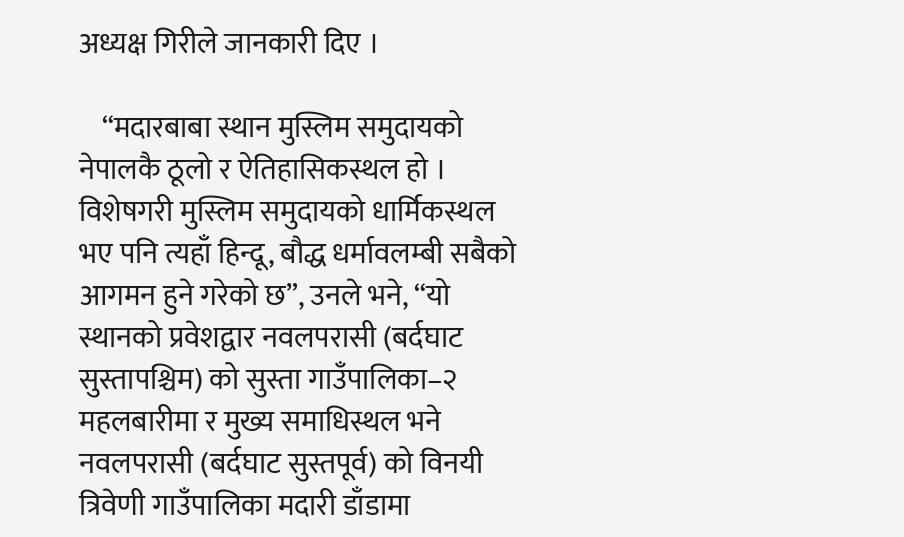अध्यक्ष गिरीले जानकारी दिए ।

    “मदारबाबा स्थान मुस्लिम समुदायको नेपालकै ठूलो र ऐतिहासिकस्थल हो । विशेषगरी मुस्लिम समुदायको धार्मिकस्थल भए पनि त्यहाँ हिन्दू, बौद्ध धर्मावलम्बी सबैको आगमन हुने गरेको छ”, उनले भने, “यो स्थानको प्रवेशद्वार नवलपरासी (बर्दघाट सुस्तापश्चिम) को सुस्ता गाउँपालिका–२ महलबारीमा र मुख्य समाधिस्थल भने नवलपरासी (बर्दघाट सुस्तपूर्व) को विनयी त्रिवेणी गाउँपालिका मदारी डाँडामा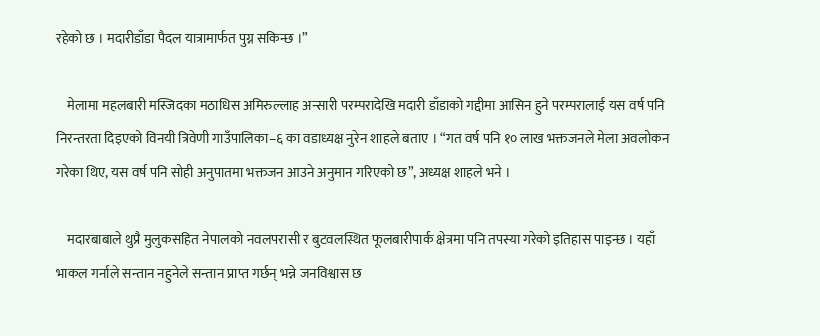रहेको छ । मदारीडाँडा पैदल यात्रामार्फत पुग्न सकिन्छ ।”

    मेलामा महलबारी मस्जिदका मठाधिस अमिरुल्लाह अन्सारी परम्परादेखि मदारी डाँडाको गद्दीमा आसिन हुने परम्परालाई यस वर्ष पनि निरन्तरता दिइएको विनयी त्रिवेणी गाउँपालिका–६ का वडाध्यक्ष नुरेन शाहले बताए । “गत वर्ष पनि १० लाख भक्तजनले मेला अवलोकन गरेका थिए, यस वर्ष पनि सोही अनुपातमा भक्तजन आउने अनुमान गरिएको छ”, अध्यक्ष शाहले भने ।

    मदारबाबाले थुप्रै मुलुकसहित नेपालको नवलपरासी र बुटवलस्थित फूलबारीपार्क क्षेत्रमा पनि तपस्या गरेको इतिहास पाइन्छ । यहाँ भाकल गर्नाले सन्तान नहुनेले सन्तान प्राप्त गर्छन् भन्ने जनविश्वास छ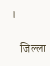।

    जिल्ला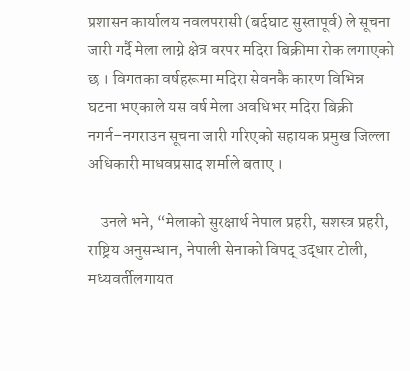प्रशासन कार्यालय नवलपरासी (बर्दघाट सुस्तापूर्व) ले सूचना जारी गर्दै मेला लाग्ने क्षेत्र वरपर मदिरा बिक्रीमा रोक लगाएको छ । विगतका वर्षहरूमा मदिरा सेवनकै कारण विभिन्न घटना भएकाले यस वर्ष मेला अवधिभर मदिरा बिक्री नगर्न–नगराउन सूचना जारी गरिएको सहायक प्रमुख जिल्ला अधिकारी माधवप्रसाद शर्माले बताए ।

    उनले भने, “मेलाको सुरक्षार्थ नेपाल प्रहरी, सशस्त्र प्रहरी, राष्ट्रिय अनुसन्धान, नेपाली सेनाको विपद् उद्धार टोली, मध्यवर्तीलगायत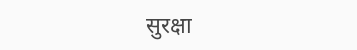सुरक्षा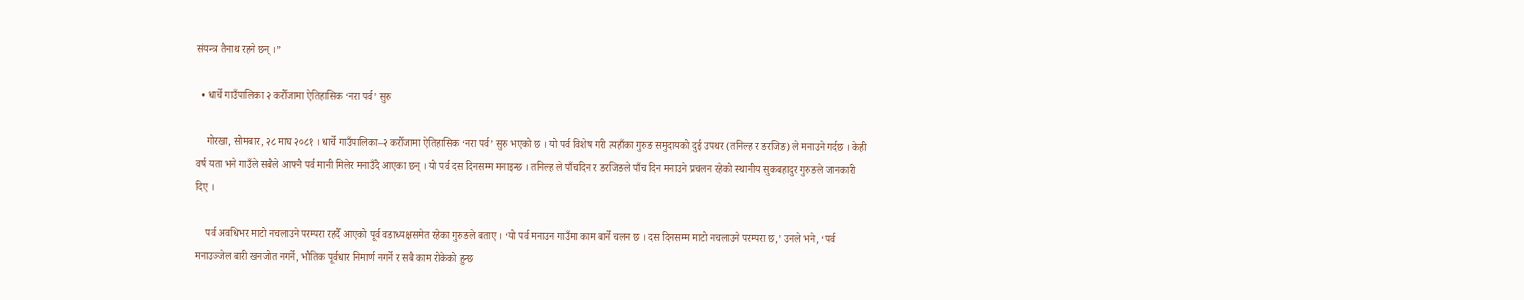संयन्त्र तैनाथ रहने छन् ।”

  • धार्चे गाउँपालिका २ करौँजामा ऐतिहासिक ‘नरा पर्व’ सुरु

    गोरखा, सोमबार, २८ माघ २०८१ । धार्चे गाउँपालिका–२ करौँजामा ऐतिहासिक ‘नरा पर्व’ सुरु भएको छ । यो पर्व विशेष गरी त्यहाँका गुरुङ समुदायको दुई उपथर (तनिल्ह र ङरजिङ) ले मनाउने गर्दछ । केही वर्ष यता भने गाउँले सबैले आफ्नै पर्व मानी मिलेर मनाउँदै आएका छन् । यो पर्व दस दिनसम्म मनाइन्छ । तनिल्ह ले पाँचदिन र ङरजिङले पाँच दिन मनाउने प्रचलन रहेको स्थानीय सुकबहादुर गुरुङले जानकारी दिए ।

    पर्व अवधिभर माटो नचलाउने परम्परा रहदैँ आएको पूर्व वडाध्यक्षसमेत रहेका गुरुङले बताए । ‘यो पर्व मनाउन गाउँमा काम बार्ने चलन छ । दस दिनसम्म माटो नचलाउने परम्परा छ,’ उनले भने, ‘पर्व मनाउञ्जेल बारी खनजोत नगर्ने, भौतिक पूर्वधार निमार्ण नगर्ने र सबै काम रोकेको हुन्छ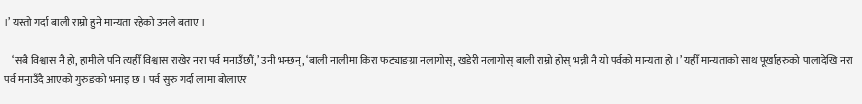।’ यस्तो गर्दा बाली राम्रो हुने मान्यता रहेको उनले बताए ।

    ‘सबै विश्वास नै हो, हामीले पनि त्यहीँ विश्वास राखेर नरा पर्व मनाउँछौं,’ उनी भन्छन्, ‘बाली नालीमा किरा फट्याङग्रा नलागोस्, खडेरी नलागोस् बाली राम्रो होस् भन्नी नै यो पर्वको मान्यता हो ।’ यहीँ मान्यताको साथ पूर्खाहरुको पालादेखि नरा पर्व मनाउँदै आएको गुरुङको भनाइ छ । पर्व सुरु गर्दा लामा बोलाएर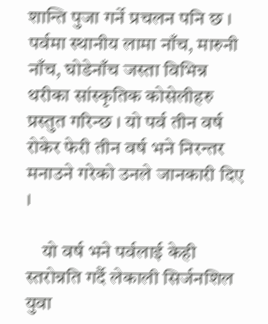शान्ति पुजा गर्ने प्रचलन पनि छ । पर्वमा स्थानीय लामा नाँच, मारुनी नाँच, घोडेनाँच जस्ता विभिन्न थरीका सांस्कृतिक कोसेलीहरु प्रस्तुत गरिन्छ । यो पर्व तीन वर्ष रोकेर फेरी तीन वर्ष भने निरन्तर मनाउने गरेको उनले जानकारी दिए ।

    यो वर्ष भने पर्वलाई केही स्तरोन्नति गर्दै लेकाली सिर्जनशिल युवा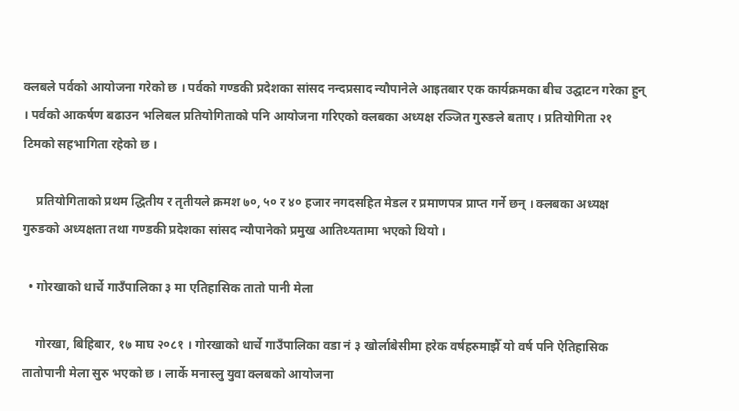क्लबले पर्वको आयोजना गरेको छ । पर्वको गण्डकी प्रदेशका सांसद नन्दप्रसाद न्यौपानेले आइतबार एक कार्यक्रमका बीच उद्घाटन गरेका हुन् । पर्वको आकर्षण बढाउन भलिबल प्रतियोगिताको पनि आयोजना गरिएको क्लबका अध्यक्ष रञ्जित गुरुङले बताए । प्रतियोगिता २१ टिमको सहभागिता रहेको छ ।

    प्रतियोगिताको प्रथम द्धितीय र तृतीयले क्रमश ७०, ५० र ४० हजार नगदसहित मेडल र प्रमाणपत्र प्राप्त गर्ने छन् । क्लबका अध्यक्ष गुरुङको अध्यक्षता तथा गण्डकी प्रदेशका सांसद न्यौपानेको प्रमुख आतिथ्यतामा भएको थियो ।

  • गोरखाको धार्चे गाउँपालिका ३ मा एतिहासिक तातो पानी मेला

    गोरखा, बिहिबार, १७ माघ २०८१ । गोरखाको धार्चे गाउँपालिका वडा नं ३ खोर्लाबेसीमा हरेक वर्षहरुमाझैँ यो वर्ष पनि ऐतिहासिक तातोपानी मेला सुरु भएको छ । लार्के मनास्लु युवा क्लबको आयोजना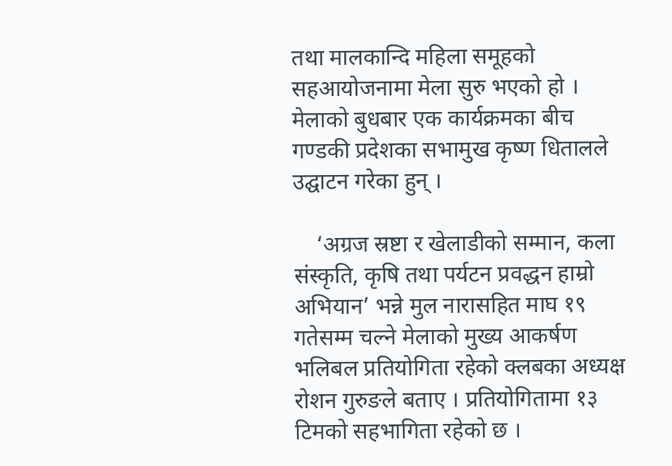तथा मालकान्दि महिला समूहको सहआयोजनामा मेला सुरु भएको हो । मेलाको बुधबार एक कार्यक्रमका बीच गण्डकी प्रदेशका सभामुख कृष्ण धितालले उद्घाटन गरेका हुन् ।

    ‘अग्रज स्रष्टा र खेलाडीको सम्मान, कला संस्कृति, कृषि तथा पर्यटन प्रवद्धन हाम्रो अभियान’ भन्ने मुल नारासहित माघ १९ गतेसम्म चल्ने मेलाको मुख्य आकर्षण भलिबल प्रतियोगिता रहेको क्लबका अध्यक्ष रोशन गुरुङले बताए । प्रतियोगितामा १३ टिमको सहभागिता रहेको छ ।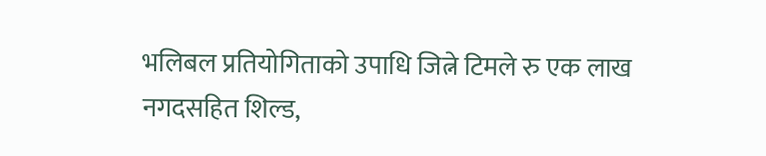भलिबल प्रतियोगिताको उपाधि जित्ने टिमले रु एक लाख नगदसहित शिल्ड,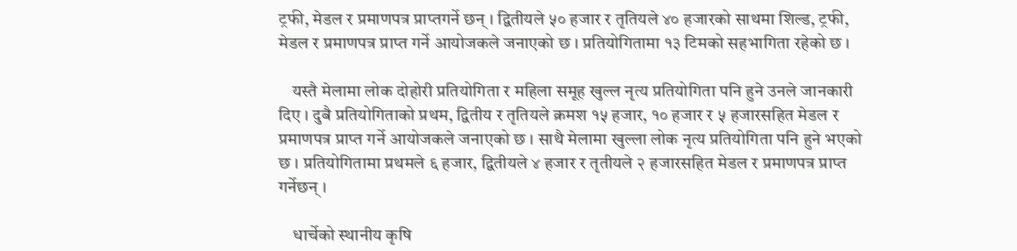ट्रफी, मेडल र प्रमाणपत्र प्राप्तगर्ने छन् । द्वितीयले ५० हजार र तृतियले ४० हजारको साथमा शिल्ड, ट्रफी, मेडल र प्रमाणपत्र प्राप्त गर्ने आयोजकले जनाएको छ । प्रतियोगितामा १३ टिमको सहभागिता रहेको छ ।

    यस्तै मेलामा लोक दोहोरी प्रतियोगिता र महिला समूह खुल्ल नृत्य प्रतियोगिता पनि हुने उनले जानकारी दिए । दुबै प्रतियोगिताको प्रथम, द्वितीय र तृतियले क्रमश १५ हजार, १० हजार र ५ हजारसहित मेडल र प्रमाणपत्र प्राप्त गर्ने आयोजकले जनाएको छ । साथै मेलामा खुल्ला लोक नृत्य प्रतियोगिता पनि हुने भएको छ । प्रतियोगितामा प्रथमले ६ हजार, द्वितीयले ४ हजार र तृतीयले २ हजारसहित मेडल र प्रमाणपत्र प्राप्त गर्नेछन् ।

    धार्चेको स्थानीय कृषि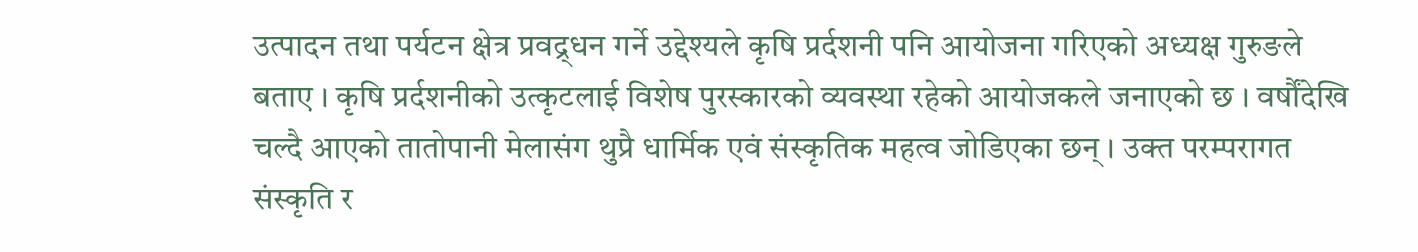उत्पादन तथा पर्यटन क्षेत्र प्रवद्र्धन गर्ने उद्देश्यले कृषि प्रर्दशनी पनि आयोजना गरिएको अध्यक्ष गुरुङले बताए । कृषि प्रर्दशनीको उत्कृटलाई विशेष पुरस्कारको व्यवस्था रहेको आयोजकले जनाएको छ । वर्षौंदेखि चल्दै आएको तातोपानी मेलासंग थुप्रै धार्मिक एवं संस्कृतिक महत्व जोडिएका छन् । उक्त परम्परागत संस्कृति र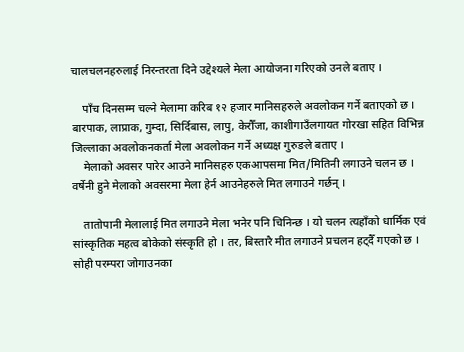चालचलनहरुलाई निरन्तरता दिने उद्देश्यले मेला आयोजना गरिएको उनले बताए ।

    पाँच दिनसम्म चल्ने मेलामा करिब १२ हजार मानिसहरुले अवलोकन गर्ने बताएको छ । बारपाक, लाप्राक, गुम्दा, सिर्दिबास, लापु, केरौँजा, काशीगाउँलगायत गोरखा सहित विभिन्न जिल्लाका अवलोकनकर्ता मेला अवलोकन गर्ने अध्यक्ष गुरुङले बताए ।
    मेलाको अवसर पारेर आउने मानिसहरु एकआपसमा मित/मितिनी लगाउने चलन छ । वर्षेनी हुने मेलाको अवसरमा मेला हेर्न आउनेहरुले मित लगाउने गर्छन् ।

    तातोपानी मेलालाई मित लगाउने मेला भनेर पनि चिनिन्छ । यो चलन त्यहाँको धार्मिक एवं सांस्कृतिक महत्व बोकेको संस्कृति हो । तर, बिस्तारै मीत लगाउने प्रचलन हट्दैँ गएको छ । सोही परम्परा जोगाउनका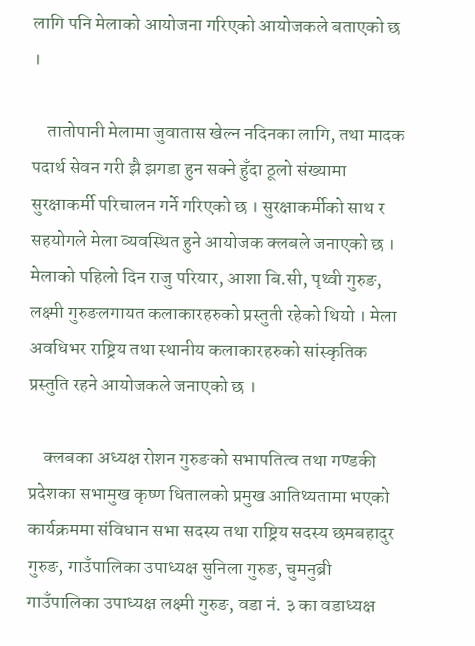लागि पनि मेलाको आयोजना गरिएको आयोजकले बताएको छ ।

    तातोपानी मेलामा जुवातास खेल्न नदिनका लागि, तथा मादक पदार्थ सेवन गरी झै झगडा हुन सक्ने हुँदा ठूलो संख्यामा सुरक्षाकर्मी परिचालन गर्ने गरिएको छ । सुरक्षाकर्मीको साथ र सहयोगले मेला व्यवस्थित हुने आयोजक क्लबले जनाएको छ । मेलाको पहिलो दिन राजु परियार, आशा बि.सी, पृथ्वी गुरुङ, लक्ष्मी गुरुङलगायत कलाकारहरुको प्रस्तुती रहेको थियो । मेला अवधिभर राष्ट्रिय तथा स्थानीय कलाकारहरुको सांस्कृतिक प्रस्तुति रहने आयोजकले जनाएको छ ।

    क्लबका अध्यक्ष रोशन गुरुङको सभापतित्व तथा गण्डकी प्रदेशका सभामुख कृष्ण धितालको प्रमुख आतिथ्यतामा भएको कार्यक्रममा संविधान सभा सदस्य तथा राष्ट्रिय सदस्य छमबहादुर गुरुङ, गाउँपालिका उपाध्यक्ष सुनिला गुरुङ, चुमनुब्री गाउँपालिका उपाध्यक्ष लक्ष्मी गुरुङ, वडा नं. ३ का वडाध्यक्ष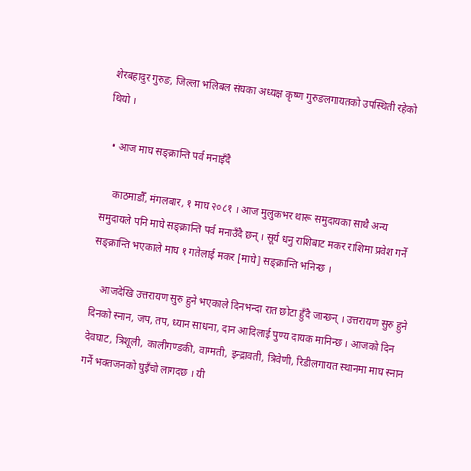शेरबहादुर गुरुङ, जिल्ला भलिबल संघका अध्यक्ष कृष्ण गुरुङलगायतको उपस्थिती रहेको थियो ।

  • आज माघ सङ्क्रान्ति पर्व मनाइँदै

    काठमाडौँ, मंगलबार, १ माघ २०८१ । आज मुलुकभर थारू समुदायका साथै अन्य समुदायले पनि माघे सङ्क्रान्ति पर्व मनाउँदै छन् । सूर्य धनु राशिबाट मकर राशिमा प्रवेश गर्ने सङ्क्रान्ति भएकाले माघ १ गतेलाई मकर [माघे] सङ्क्रान्ति भनिन्छ ।

    आजदेखि उत्तरायण सुरु हुने भएकाले दिनभन्दा रात छोटा हुँदै जान्छन् । उत्तरायण सुरु हुने दिनको स्नान, जप, तप, ध्यान साधना, दान आदिलाई पुण्य दायक मानिन्छ । आजको दिन देवघाट, त्रिशूली, कालीगण्डकी, वाग्मती, इन्द्रावती, त्रिवेणी, रिडीलगायत स्थानमा माघ स्नान गर्ने भक्तजनको घुइँचो लागदछ । यी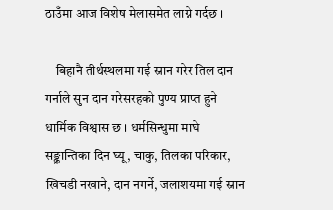ठाउँमा आज विशेष मेलासमेत लाग्ने गर्दछ ।

    बिहानै तीर्थस्थलमा गई स्नान गरेर तिल दान गर्नाले सुन दान गरेसरहको पुण्य प्राप्त हुने धार्मिक विश्वास छ । धर्मसिन्धुमा माघे सङ्क्रान्तिका दिन घ्यू, चाकु, तिलका परिकार, खिचडी नखाने, दान नगर्ने, जलाशयमा गई स्नान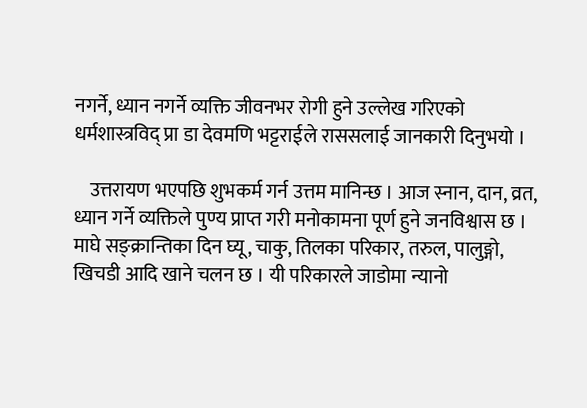नगर्ने, ध्यान नगर्ने व्यक्ति जीवनभर रोगी हुने उल्लेख गरिएको धर्मशास्त्रविद् प्रा डा देवमणि भट्टराईले राससलाई जानकारी दिनुभयो ।

    उत्तरायण भएपछि शुभकर्म गर्न उत्तम मानिन्छ । आज स्नान, दान, व्रत, ध्यान गर्ने व्यक्तिले पुण्य प्राप्त गरी मनोकामना पूर्ण हुने जनविश्वास छ । माघे सङ्क्रान्तिका दिन घ्यू, चाकु, तिलका परिकार, तरुल, पालुङ्गो, खिचडी आदि खाने चलन छ । यी परिकारले जाडोमा न्यानो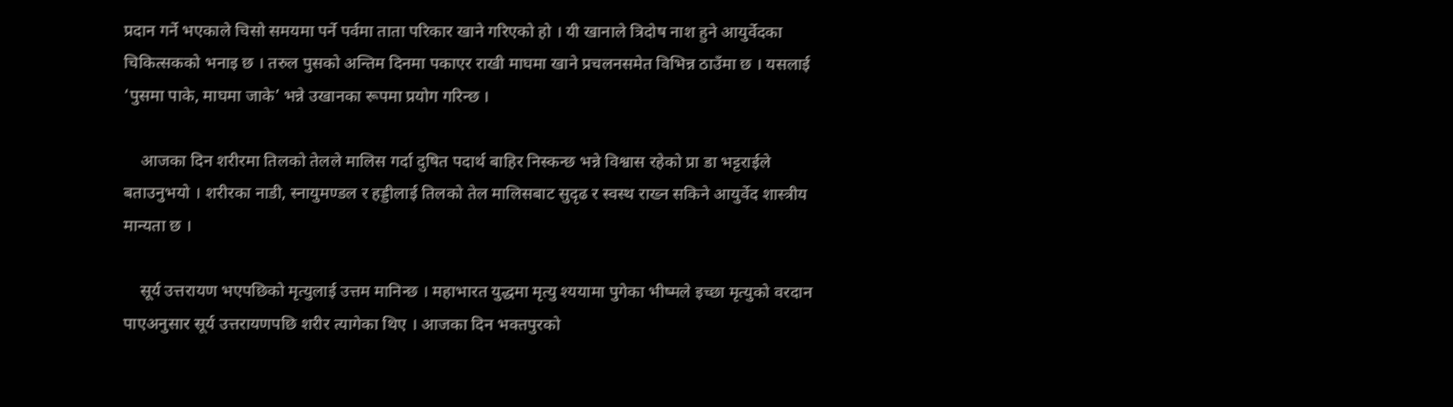प्रदान गर्ने भएकाले चिसो समयमा पर्ने पर्वमा ताता परिकार खाने गरिएको हो । यी खानाले त्रिदोष नाश हुने आयुर्वेदका चिकित्सकको भनाइ छ । तरुल पुसको अन्तिम दिनमा पकाएर राखी माघमा खाने प्रचलनसमेत विभिन्न ठाउँमा छ । यसलाई ‘पुसमा पाके, माघमा जाके’ भन्ने उखानका रूपमा प्रयोग गरिन्छ ।

    आजका दिन शरीरमा तिलको तेलले मालिस गर्दा दुषित पदार्थ बाहिर निस्कन्छ भन्ने विश्वास रहेको प्रा डा भट्टराईले बताउनुभयो । शरीरका नाडी, स्नायुमण्डल र हड्डीलाई तिलको तेल मालिसबाट सुदृढ र स्वस्थ राख्न सकिने आयुर्वेद शास्त्रीय मान्यता छ ।

    सूर्य उत्तरायण भएपछिको मृत्युलाई उत्तम मानिन्छ । महाभारत युद्धमा मृत्यु श्ययामा पुगेका भीष्मले इच्छा मृत्युको वरदान पाएअनुसार सूर्य उत्तरायणपछि शरीर त्यागेका थिए । आजका दिन भक्तपुरको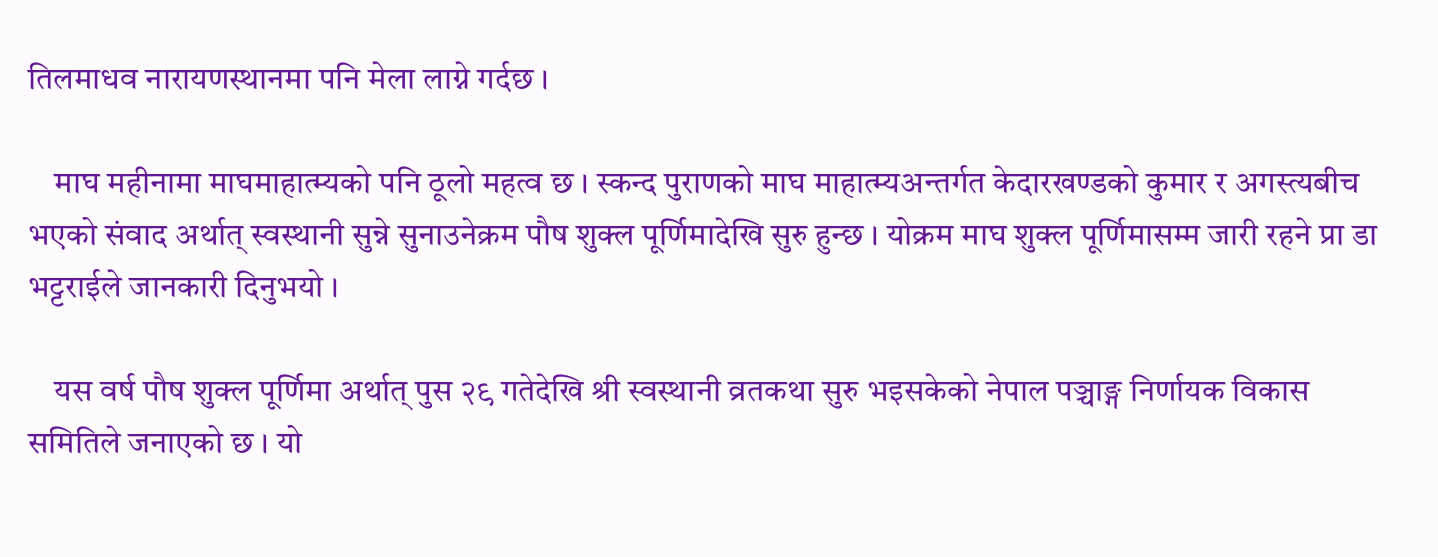तिलमाधव नारायणस्थानमा पनि मेला लाग्ने गर्दछ ।

    माघ महीनामा माघमाहात्म्यको पनि ठूलो महत्व छ । स्कन्द पुराणको माघ माहात्म्यअन्तर्गत केदारखण्डको कुमार र अगस्त्यबीच भएको संवाद अर्थात् स्वस्थानी सुन्ने सुनाउनेक्रम पौष शुक्ल पूर्णिमादेखि सुरु हुन्छ । योक्रम माघ शुक्ल पूर्णिमासम्म जारी रहने प्रा डा भट्टराईले जानकारी दिनुभयो ।

    यस वर्ष पौष शुक्ल पूर्णिमा अर्थात् पुस २९ गतेदेखि श्री स्वस्थानी व्रतकथा सुरु भइसकेको नेपाल पञ्चाङ्ग निर्णायक विकास समितिले जनाएको छ । यो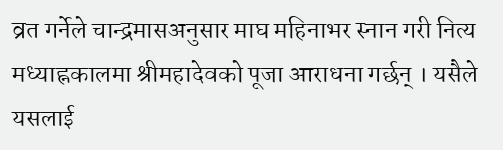व्रत गर्नेले चान्द्रमासअनुसार माघ महिनाभर स्नान गरी नित्य मध्याह्नकालमा श्रीमहादेवको पूजा आराधना गर्छन् । यसैले यसलाई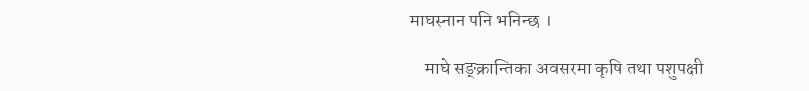माघस्नान पनि भनिन्छ ।

    माघे सङ्क्रान्तिका अवसरमा कृषि तथा पशुपक्षी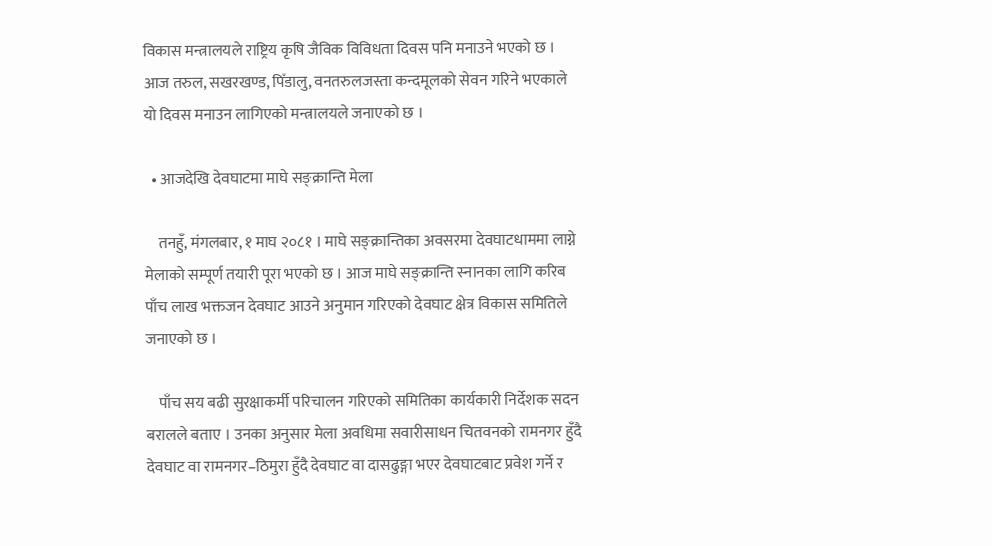विकास मन्त्रालयले राष्ट्रिय कृषि जैविक विविधता दिवस पनि मनाउने भएको छ । आज तरुल, सखरखण्ड, पिँडालु, वनतरुलजस्ता कन्दमूलको सेवन गरिने भएकाले यो दिवस मनाउन लागिएको मन्त्रालयले जनाएको छ ।

  • आजदेखि देवघाटमा माघे सङ्क्रान्ति मेला

    तनहुँ, मंगलबार, १ माघ २०८१ । माघे सङ्क्रान्तिका अवसरमा देवघाटधाममा लाग्ने मेलाको सम्पूर्ण तयारी पूरा भएको छ । आज माघे सङ्क्रान्ति स्नानका लागि करिब पाँच लाख भक्तजन देवघाट आउने अनुमान गरिएको देवघाट क्षेत्र विकास समितिले जनाएको छ ।

    पाँच सय बढी सुरक्षाकर्मी परिचालन गरिएको समितिका कार्यकारी निर्देशक सदन बरालले बताए । उनका अनुसार मेला अवधिमा सवारीसाधन चितवनको रामनगर हुँदै देवघाट वा रामनगर–ठिमुरा हुँदै देवघाट वा दासढुङ्गा भएर देवघाटबाट प्रवेश गर्ने र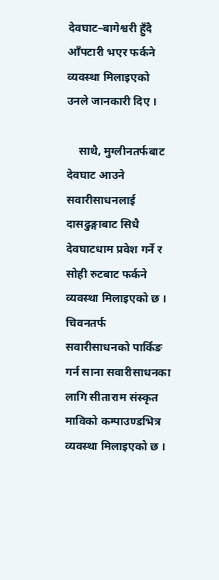देवघाट–बागेश्वरी हुँदै आँपटारी भएर फर्कने व्यवस्था मिलाइएको उनले जानकारी दिए ।

    साथै, मुग्लीनतर्फबाट देवघाट आउने सवारीसाधनलाई दासढुङ्गाबाट सिधै देवघाटधाम प्रवेश गर्ने र सोही रुटबाट फर्कने व्यवस्था मिलाइएको छ । चिवनतर्फ सवारीसाधनको पार्किङ गर्न साना सवारीसाधनका लागि सीताराम संस्कृत माविको कम्पाउण्डभित्र व्यवस्था मिलाइएको छ ।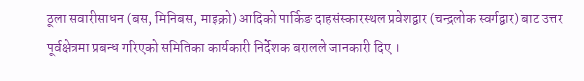ठूला सवारीसाधन (बस, मिनिबस, माइक्रो) आदिको पार्किङ दाहसंस्कारस्थल प्रवेशद्वार (चन्द्रलोक स्वर्गद्वार) बाट उत्तर पूर्वक्षेत्रमा प्रबन्ध गरिएको समितिका कार्यकारी निर्देशक बरालले जानकारी दिए ।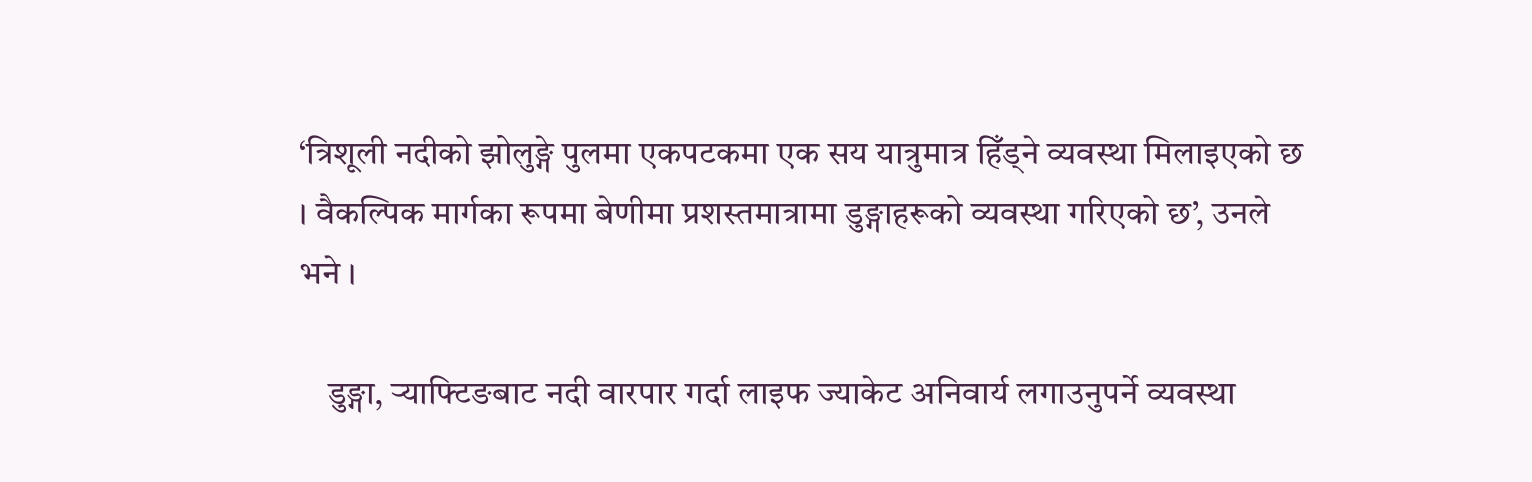‘त्रिशूली नदीको झोलुङ्गे पुलमा एकपटकमा एक सय यात्रुमात्र हिँड्ने व्यवस्था मिलाइएको छ । वैकल्पिक मार्गका रूपमा बेणीमा प्रशस्तमात्रामा डुङ्गाहरूको व्यवस्था गरिएको छ’, उनले भने ।

    डुङ्गा, र्‍याफ्टिङबाट नदी वारपार गर्दा लाइफ ज्याकेट अनिवार्य लगाउनुपर्ने व्यवस्था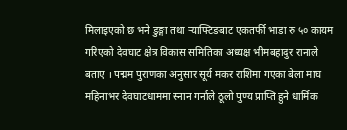मिलाइएको छ भने डुङ्गा तथा र्‍याफ्टिङबाट एकतर्फी भाडा रु ५० कायम गरिएको देवघाट क्षेत्र विकास समितिका अध्यक्ष भीमबहादुर रानाले बताए । पद्मम पुराणका अनुसार सूर्य मकर राशिमा गएका बेला माघ महिनाभर देवघाटधाममा स्नान गर्नाले ठूलो पुण्य प्राप्ति हुने धार्मिक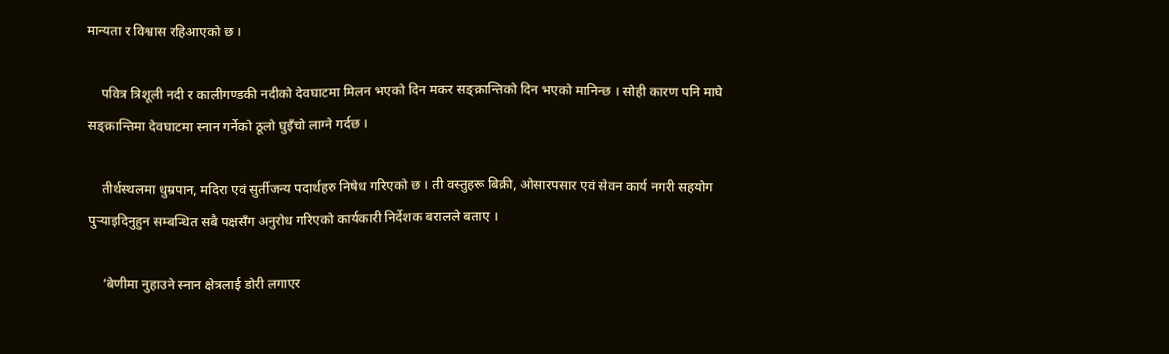मान्यता र विश्वास रहिआएको छ ।

    पवित्र त्रिशूली नदी र कालीगण्डकी नदीको देवघाटमा मिलन भएको दिन मकर सङ्क्रान्तिको दिन भएको मानिन्छ । सोही कारण पनि माघे सङ्क्रान्तिमा देवघाटमा स्नान गर्नेको ठूलो घुइँचो लाग्ने गर्दछ ।

    तीर्थस्थलमा धुम्रपान, मदिरा एवं सुर्तीजन्य पदार्थहरु निषेध गरिएको छ । ती वस्तुहरू बिक्री, ओसारपसार एवं सेवन कार्य नगरी सहयोग पुर्‍याइदिनुहुन सम्बन्धित सबै पक्षसँग अनुरोध गरिएको कार्यकारी निर्देशक बरालले बताए ।

    ‘बेणीमा नुहाउने स्नान क्षेत्रलाई डोरी लगाएर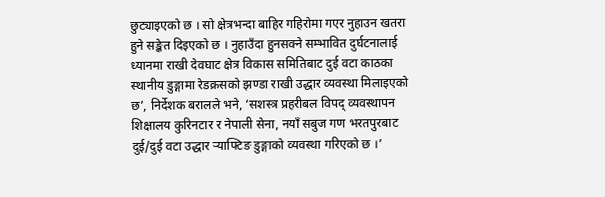छुट्याइएको छ । सो क्षेत्रभन्दा बाहिर गहिरोमा गएर नुहाउन खतरा हुने सङ्केत दिइएको छ । नुहाउँदा हुनसक्ने सम्भावित दुर्घटनालाई ध्यानमा राखी देवघाट क्षेत्र विकास समितिबाट दुई वटा काठका स्थानीय डुङ्गामा रेडक्रसको झण्डा राखी उद्धार व्यवस्था मिलाइएको छ’, निर्देशक बरालले भने, ‘सशस्त्र प्रहरीबल विपद् व्यवस्थापन शिक्षालय कुरिनटार र नेपाली सेना, नयाँ सबुज गण भरतपुरबाट दुई/दुई वटा उद्धार र्‍याफ्टिङ डुङ्गाको व्यवस्था गरिएको छ ।’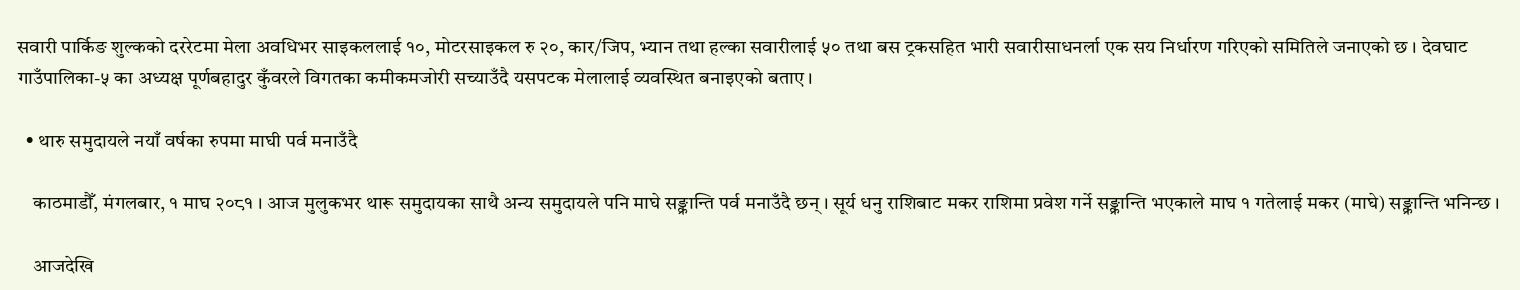सवारी पार्किङ शुल्कको दररेटमा मेला अवधिभर साइकललाई १०, मोटरसाइकल रु २०, कार/जिप, भ्यान तथा हल्का सवारीलाई ५० तथा बस ट्रकसहित भारी सवारीसाधनर्ला एक सय निर्धारण गरिएको समितिले जनाएको छ । देवघाट गाउँपालिका-५ का अध्यक्ष पूर्णबहादुर कुँवरले विगतका कमीकमजोरी सच्याउँदै यसपटक मेलालाई व्यवस्थित बनाइएको बताए ।

  • थारु समुदायले नयाँ वर्षका रुपमा माघी पर्व मनाउँदै

    काठमाडौँ, मंगलबार, १ माघ २०८१ । आज मुलुकभर थारू समुदायका साथै अन्य समुदायले पनि माघे सङ्क्रान्ति पर्व मनाउँदै छन् । सूर्य धनु राशिबाट मकर राशिमा प्रवेश गर्ने सङ्क्रान्ति भएकाले माघ १ गतेलाई मकर (माघे) सङ्क्रान्ति भनिन्छ ।

    आजदेखि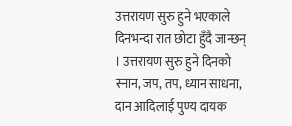उत्तरायण सुरु हुने भएकाले दिनभन्दा रात छोटा हुँदै जान्छन् । उत्तरायण सुरु हुने दिनको स्नान, जप, तप, ध्यान साधना, दान आदिलाई पुण्य दायक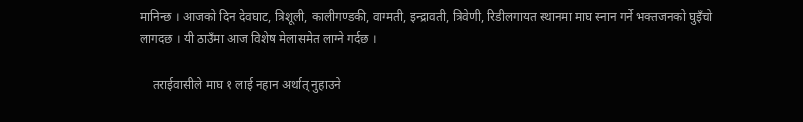मानिन्छ । आजको दिन देवघाट, त्रिशूली, कालीगण्डकी, वाग्मती, इन्द्रावती, त्रिवेणी, रिडीलगायत स्थानमा माघ स्नान गर्ने भक्तजनको घुइँचो लागदछ । यी ठाउँमा आज विशेष मेलासमेत लाग्ने गर्दछ ।

    तराईवासीले माघ १ लाई नहान अर्थात् नुहाउने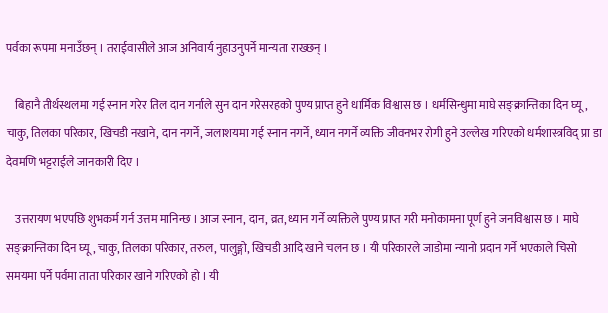पर्वका रूपमा मनाउँछन् । तराईवासीले आज अनिवार्य नुहाउनुपर्ने मान्यता राख्छन् ।

    बिहानै तीर्थस्थलमा गई स्नान गरेर तिल दान गर्नाले सुन दान गरेसरहको पुण्य प्राप्त हुने धार्मिक विश्वास छ । धर्मसिन्धुमा माघे सङ्क्रान्तिका दिन घ्यू, चाकु, तिलका परिकार, खिचडी नखाने, दान नगर्ने, जलाशयमा गई स्नान नगर्ने, ध्यान नगर्ने व्यक्ति जीवनभर रोगी हुने उल्लेख गरिएको धर्मशास्त्रविद् प्रा डा देवमणि भट्टराईले जानकारी दिए ।

    उत्तरायण भएपछि शुभकर्म गर्न उत्तम मानिन्छ । आज स्नान, दान, व्रत, ध्यान गर्ने व्यक्तिले पुण्य प्राप्त गरी मनोकामना पूर्ण हुने जनविश्वास छ । माघे सङ्क्रान्तिका दिन घ्यू, चाकु, तिलका परिकार, तरुल, पालुङ्गो, खिचडी आदि खाने चलन छ । यी परिकारले जाडोमा न्यानो प्रदान गर्ने भएकाले चिसो समयमा पर्ने पर्वमा ताता परिकार खाने गरिएको हो । यी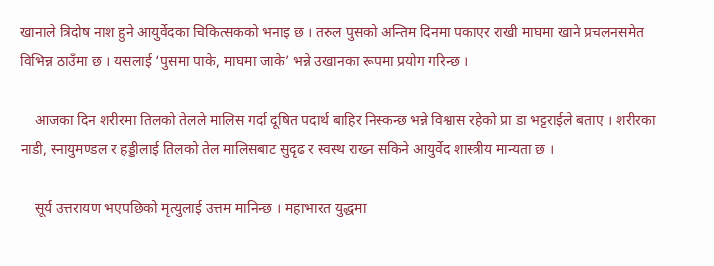खानाले त्रिदोष नाश हुने आयुर्वेदका चिकित्सकको भनाइ छ । तरुल पुसको अन्तिम दिनमा पकाएर राखी माघमा खाने प्रचलनसमेत विभिन्न ठाउँमा छ । यसलाई ‘पुसमा पाके, माघमा जाके’ भन्ने उखानका रूपमा प्रयोग गरिन्छ ।

    आजका दिन शरीरमा तिलको तेलले मालिस गर्दा दूषित पदार्थ बाहिर निस्कन्छ भन्ने विश्वास रहेको प्रा डा भट्टराईले बताए । शरीरका नाडी, स्नायुमण्डल र हड्डीलाई तिलको तेल मालिसबाट सुदृढ र स्वस्थ राख्न सकिने आयुर्वेद शास्त्रीय मान्यता छ ।

    सूर्य उत्तरायण भएपछिको मृत्युलाई उत्तम मानिन्छ । महाभारत युद्धमा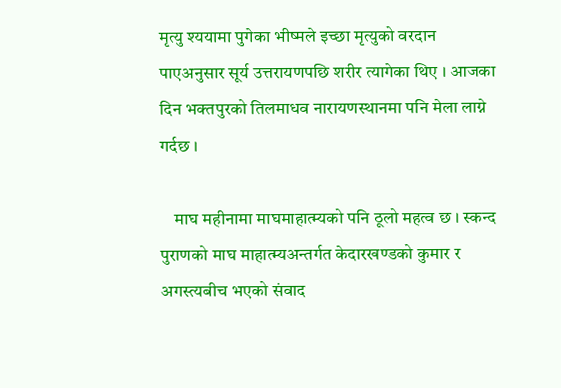मृत्यु श्ययामा पुगेका भीष्मले इच्छा मृत्युको वरदान पाएअनुसार सूर्य उत्तरायणपछि शरीर त्यागेका थिए । आजका दिन भक्तपुरको तिलमाधव नारायणस्थानमा पनि मेला लाग्ने गर्दछ ।

    माघ महीनामा माघमाहात्म्यको पनि ठूलो महत्व छ । स्कन्द पुराणको माघ माहात्म्यअन्तर्गत केदारखण्डको कुमार र अगस्त्यबीच भएको संवाद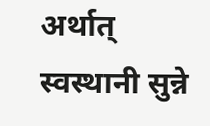अर्थात् स्वस्थानी सुन्ने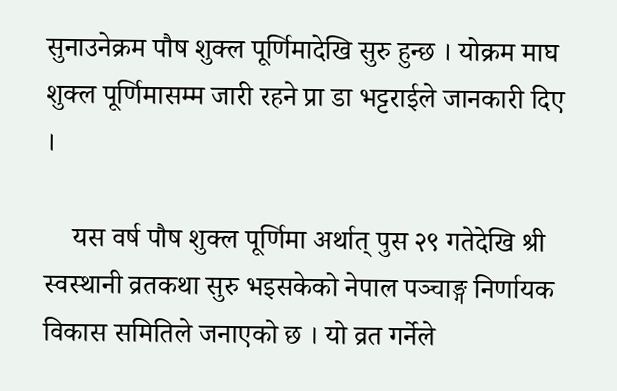सुनाउनेक्रम पौष शुक्ल पूर्णिमादेखि सुरु हुन्छ । योक्रम माघ शुक्ल पूर्णिमासम्म जारी रहने प्रा डा भट्टराईले जानकारी दिए ।

    यस वर्ष पौष शुक्ल पूर्णिमा अर्थात् पुस २९ गतेदेखि श्री स्वस्थानी व्रतकथा सुरु भइसकेको नेपाल पञ्चाङ्ग निर्णायक विकास समितिले जनाएको छ । यो व्रत गर्नेले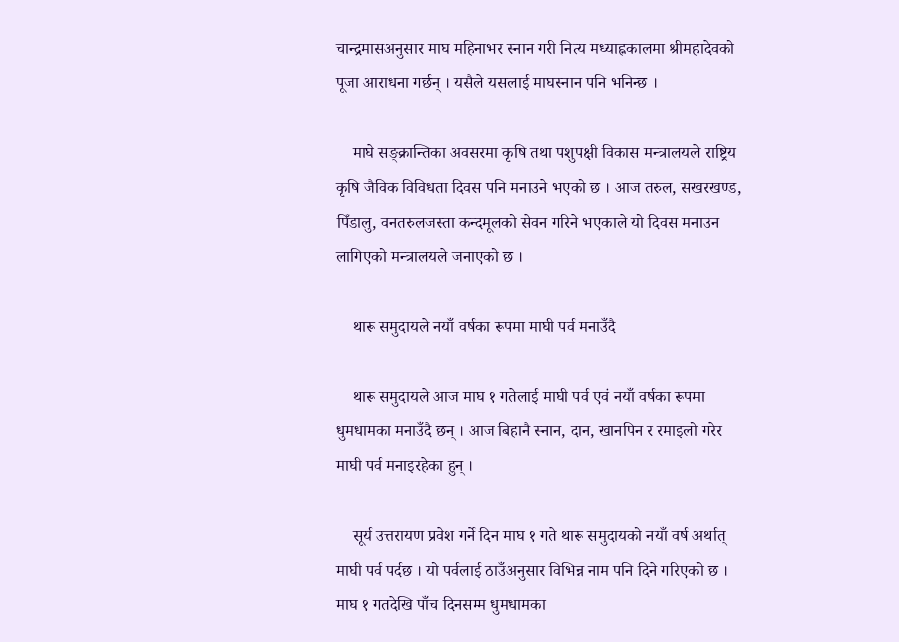चान्द्रमासअनुसार माघ महिनाभर स्नान गरी नित्य मध्याह्नकालमा श्रीमहादेवको पूजा आराधना गर्छन् । यसैले यसलाई माघस्नान पनि भनिन्छ ।

    माघे सङ्क्रान्तिका अवसरमा कृषि तथा पशुपक्षी विकास मन्त्रालयले राष्ट्रिय कृषि जैविक विविधता दिवस पनि मनाउने भएको छ । आज तरुल, सखरखण्ड, पिँडालु, वनतरुलजस्ता कन्दमूलको सेवन गरिने भएकाले यो दिवस मनाउन लागिएको मन्त्रालयले जनाएको छ ।

    थारू समुदायले नयाँ वर्षका रूपमा माघी पर्व मनाउँदै

    थारू समुदायले आज माघ १ गतेलाई माघी पर्व एवं नयाँ वर्षका रूपमा धुमधामका मनाउँदै छन् । आज बिहानै स्नान, दान, खानपिन र रमाइलो गरेर माघी पर्व मनाइरहेका हुन् ।

    सूर्य उत्तरायण प्रवेश गर्ने दिन माघ १ गते थारू समुदायको नयाँ वर्ष अर्थात् माघी पर्व पर्दछ । यो पर्वलाई ठाउँअनुसार विभिन्न नाम पनि दिने गरिएको छ । माघ १ गतदेखि पाँच दिनसम्म धुमधामका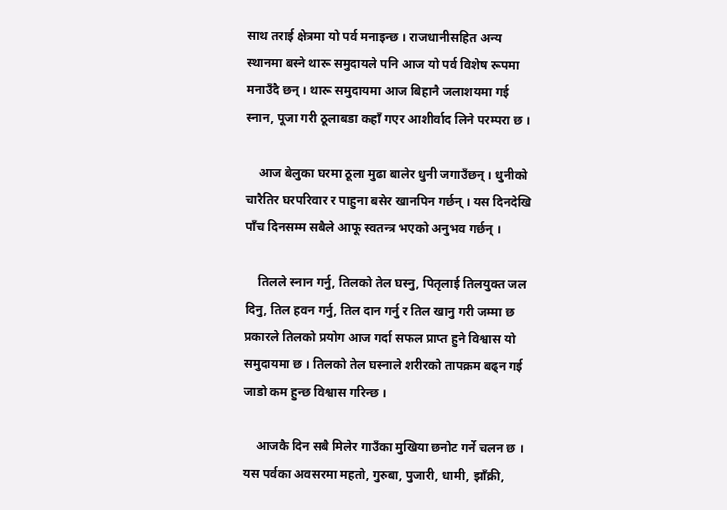साथ तराई क्षेत्रमा यो पर्व मनाइन्छ । राजधानीसहित अन्य स्थानमा बस्ने थारू समुदायले पनि आज यो पर्व विशेष रूपमा मनाउँदै छन् । थारू समुदायमा आज बिहानै जलाशयमा गई स्नान, पूजा गरी ठूलाबडा कहाँ गएर आशीर्वाद लिने परम्परा छ ।

    आज बेलुका घरमा ठूला मुढा बालेर धुनी जगाउँछन् । धुनीको चारैतिर घरपरिवार र पाहुना बसेर खानपिन गर्छन् । यस दिनदेखि पाँच दिनसम्म सबैले आफू स्वतन्त्र भएको अनुभव गर्छन् ।

    तिलले स्नान गर्नु, तिलको तेल घस्नु, पितृलाई तिलयुक्त जल दिनु, तिल हवन गर्नु, तिल दान गर्नु र तिल खानु गरी जम्मा छ प्रकारले तिलको प्रयोग आज गर्दा सफल प्राप्त हुने विश्वास यो समुदायमा छ । तिलको तेल घस्नाले शरीरको तापक्रम बढ्न गई जाडो कम हुन्छ विश्वास गरिन्छ ।

    आजकै दिन सबै मिलेर गाउँका मुखिया छनोट गर्ने चलन छ । यस पर्वका अवसरमा महतो, गुरुबा, पुजारी, धामी, झाँक्री,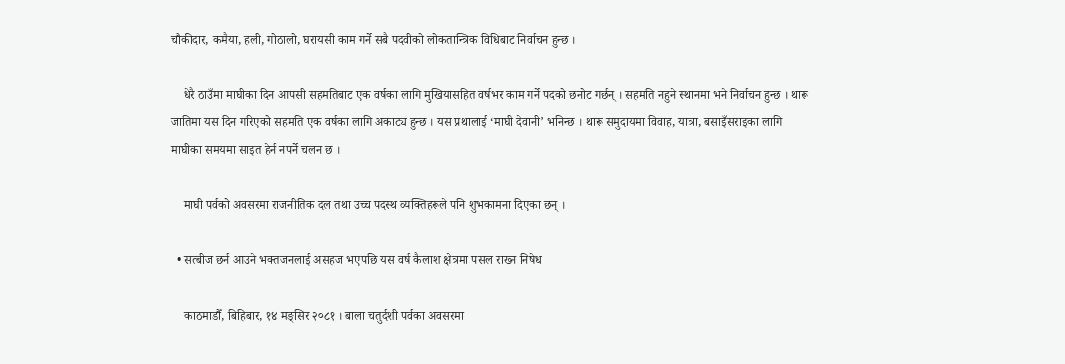चौकीदार, कमैया, हली, गोठालो, घरायसी काम गर्ने सबै पदवीको लोकतान्त्रिक विधिबाट निर्वाचन हुन्छ ।

    धेरै ठाउँमा माघीका दिन आपसी सहमतिबाट एक वर्षका लागि मुखियासहित वर्षभर काम गर्ने पदको छनोट गर्छन् । सहमति नहुने स्थानमा भने निर्वाचन हुन्छ । थारू जातिमा यस दिन गरिएको सहमति एक वर्षका लागि अकाट्य हुन्छ । यस प्रथालाई ‘माघी देवानी’ भनिन्छ । थारू समुदायमा विवाह, यात्रा, बसाइँसराइका लागि माघीका समयमा साइत हेर्न नपर्ने चलन छ ।

    माघी पर्वको अवसरमा राजनीतिक दल तथा उच्च पदस्थ व्यक्तिहरूले पनि शुभकामना दिएका छन् ।

  • सत्बीज छर्न आउने भक्तजनलाई असहज भएपछि यस वर्ष कैलाश क्षेत्रमा पसल राख्न निषेध

    काठमाडौँ, बिहिबार, १४ मङ्सिर २०८१ । बाला चतुर्दशी पर्वका अवसरमा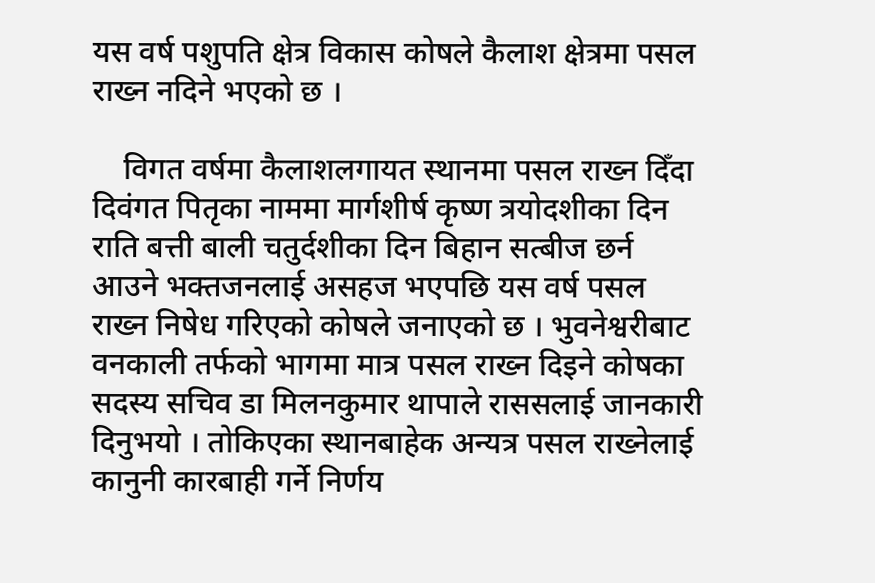यस वर्ष पशुपति क्षेत्र विकास कोषले कैलाश क्षेत्रमा पसल राख्न नदिने भएको छ ।

    विगत वर्षमा कैलाशलगायत स्थानमा पसल राख्न दिँदा दिवंगत पितृका नाममा मार्गशीर्ष कृष्ण त्रयोदशीका दिन राति बत्ती बाली चतुर्दशीका दिन बिहान सत्बीज छर्न आउने भक्तजनलाई असहज भएपछि यस वर्ष पसल राख्न निषेध गरिएको कोषले जनाएको छ । भुवनेश्वरीबाट वनकाली तर्फको भागमा मात्र पसल राख्न दिइने कोषका सदस्य सचिव डा मिलनकुमार थापाले राससलाई जानकारी दिनुभयो । तोकिएका स्थानबाहेक अन्यत्र पसल राख्नेलाई कानुनी कारबाही गर्ने निर्णय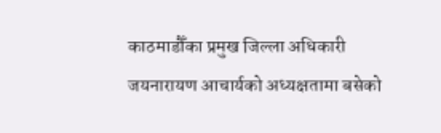काठमाडौँका प्रमुख जिल्ला अधिकारी जयनारायण आचार्यको अध्यक्षतामा बसेको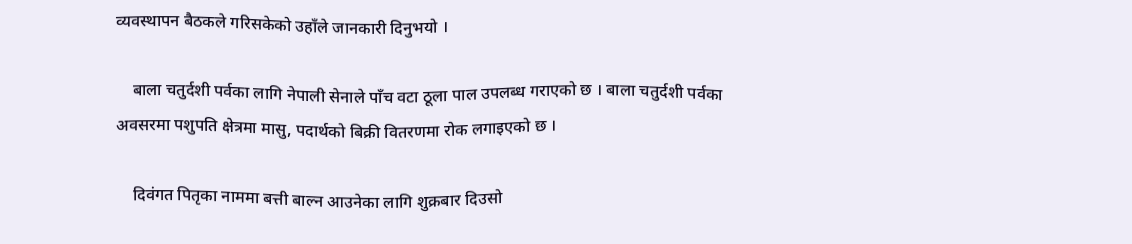व्यवस्थापन बैठकले गरिसकेको उहाँले जानकारी दिनुभयो ।

    बाला चतुर्दशी पर्वका लागि नेपाली सेनाले पाँच वटा ठूला पाल उपलब्ध गराएको छ । बाला चतुर्दशी पर्वका अवसरमा पशुपति क्षेत्रमा मासु, पदार्थको बिक्री वितरणमा रोक लगाइएको छ ।

    दिवंगत पितृका नाममा बत्ती बाल्न आउनेका लागि शुक्रबार दिउसो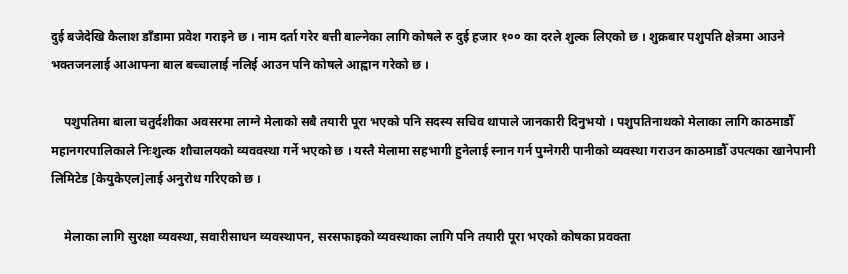दुई बजेदेखि कैलाश डाँडामा प्रवेश गराइने छ । नाम दर्ता गरेर बत्ती बाल्नेका लागि कोषले रु दुई हजार १०० का दरले शुल्क लिएको छ । शुक्रबार पशुपति क्षेत्रमा आउने भक्तजनलाई आआफ्ना बाल बच्चालाई नलिई आउन पनि कोषले आह्वान गरेको छ ।

    पशुपतिमा बाला चतुर्दशीका अवसरमा लाग्ने मेलाको सबै तयारी पूरा भएको पनि सदस्य सचिव थापाले जानकारी दिनुभयो । पशुपतिनाथको मेलाका लागि काठमाडौँ महानगरपालिकाले निःशुल्क शौचालयको व्यववस्था गर्ने भएको छ । यस्तै मेलामा सहभागी हुनेलाई स्नान गर्न पुग्नेगरी पानीको व्यवस्था गराउन काठमाडौँ उपत्यका खानेपानी लिमिटेड [केयुकेएल]लाई अनुरोध गरिएको छ ।

    मेलाका लागि सुरक्षा व्यवस्था, सवारीसाधन व्यवस्थापन, सरसफाइको व्यवस्थाका लागि पनि तयारी पूरा भएको कोषका प्रवक्ता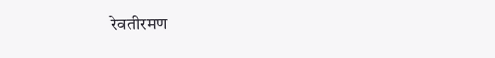रेवतीरमण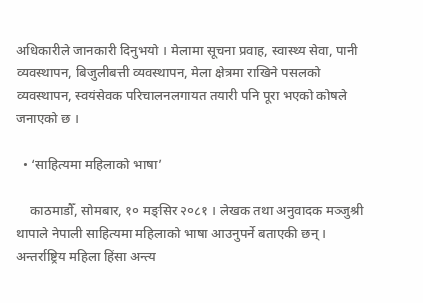अधिकारीले जानकारी दिनुभयो । मेलामा सूचना प्रवाह, स्वास्थ्य सेवा, पानी व्यवस्थापन, बिजुलीबत्ती व्यवस्थापन, मेला क्षेत्रमा राखिने पसलको व्यवस्थापन, स्वयंसेवक परिचालनलगायत तयारी पनि पूरा भएको कोषले जनाएको छ ।

  • ‘साहित्यमा महिलाको भाषा’

    काठमाडौँ, सोमबार, १० मङ्सिर २०८१ । लेखक तथा अनुवादक मञ्जुश्री थापाले नेपाली साहित्यमा महिलाको भाषा आउनुपर्ने बताएकी छन् । अन्तर्राष्ट्रिय महिला हिंसा अन्त्य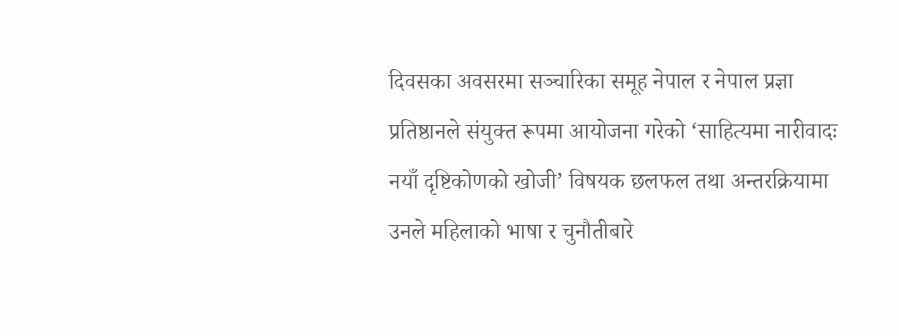दिवसका अवसरमा सञ्चारिका समूह नेपाल र नेपाल प्रज्ञा प्रतिष्ठानले संयुक्त रूपमा आयोजना गरेको ‘साहित्यमा नारीवादः नयाँ दृष्टिकोणको खोजी’ विषयक छलफल तथा अन्तरक्रियामा उनले महिलाको भाषा र चुनौतीबारे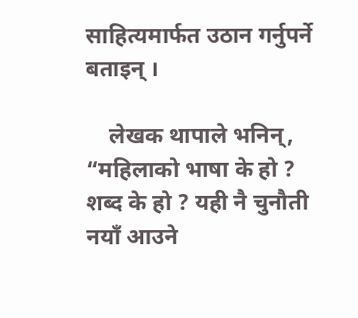साहित्यमार्फत उठान गर्नुपर्ने बताइन् ।

    लेखक थापाले भनिन्, “महिलाको भाषा के हो ? शब्द के हो ? यही नै चुनौती नयाँ आउने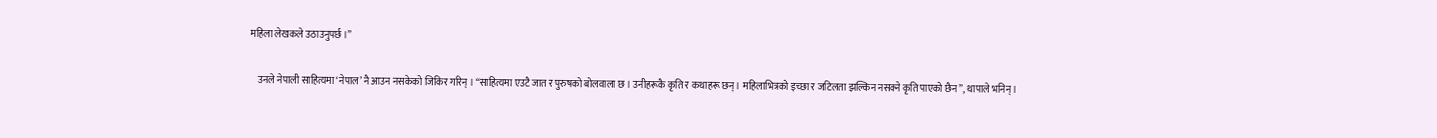महिला लेखकले उठाउनुपर्छ ।”

    उनले नेपाली साहित्यमा ‘नेपाल’ नै आउन नसकेको जिकिर गरिन् । “साहित्यमा एउटै जात र पुरुषको बोलवाला छ । उनीहरूकै कृति र कथाहरू छन् । महिलाभित्रको इच्छा र जटिलता झल्किन नसक्ने कृति पाएको छैन”, थापाले भनिन् ।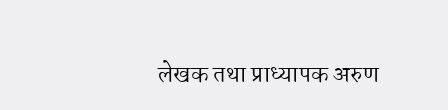लेखक तथा प्राध्यापक अरुण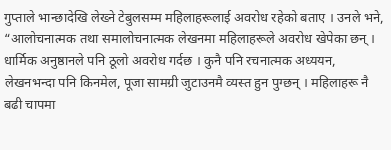गुप्ताले भान्छादेखि लेख्ने टेबुलसम्म महिलाहरूलाई अवरोध रहेको बताए । उनले भने, “आलोचनात्मक तथा समालोचनात्मक लेखनमा महिलाहरूले अवरोध खेपेका छन् । धार्मिक अनुष्ठानले पनि ठूलो अवरोध गर्दछ । कुनै पनि रचनात्मक अध्ययन, लेखनभन्दा पनि किनमेल, पूजा सामग्री जुटाउनमै व्यस्त हुन पुग्छन् । महिलाहरू नै बढी चापमा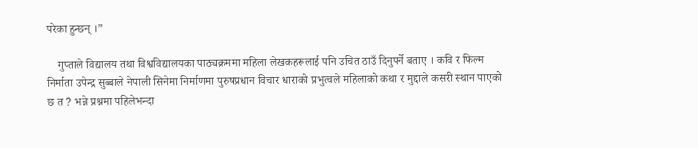परेका हुन्छन् ।”

    गुप्ताले विद्यालय तथा विश्वविद्यालयका पाठ्यक्रममा महिला लेखकहरूलाई पनि उचित ठाउँ दिनुपर्ने बताए । कवि र फिल्म निर्माता उपेन्द्र सुब्बाले नेपाली सिनेमा निर्माणमा पुरुषप्रधान विचार धाराको प्रभुत्वले महिलाको कथा र मुद्दाले कसरी स्थान पाएको छ त ? भन्ने प्रश्नमा पहिलेभन्दा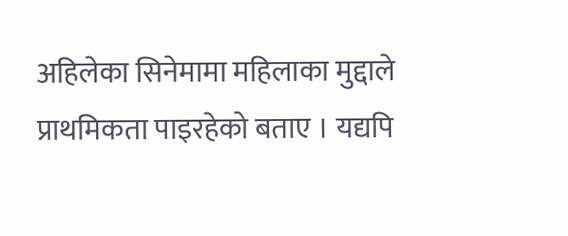अहिलेका सिनेमामा महिलाका मुद्दाले प्राथमिकता पाइरहेको बताए । यद्यपि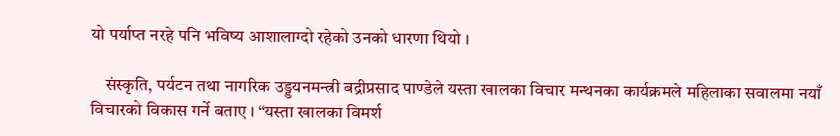यो पर्याप्त नरहे पनि भविष्य आशालाग्दो रहेको उनको धारणा थियो ।

    संस्कृति, पर्यटन तथा नागरिक उड्डयनमन्त्री बद्रीप्रसाद पाण्डेले यस्ता खालका विचार मन्थनका कार्यक्रमले महिलाका सवालमा नयाँ विचारको विकास गर्ने बताए । “यस्ता खालका विमर्श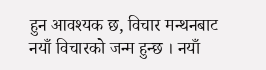हुन आवश्यक छ, विचार मन्थनबाट नयाँ विचारको जन्म हुन्छ । नयाँ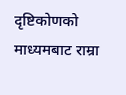दृष्टिकोणको माध्यमबाट राम्रा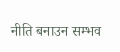नीति बनाउन सम्भव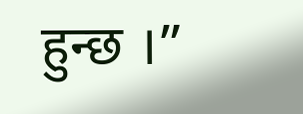हुन्छ ।”